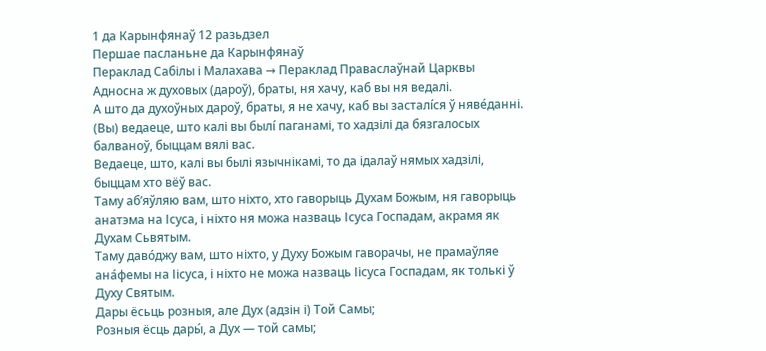1 да Карынфянаў 12 разьдзел
Першае пасланьне да Карынфянаў
Пераклад Сабілы і Малахава → Пераклад Праваслаўнай Царквы
Адносна ж духовых (дароў), браты, ня хачу, каб вы ня ведалі.
А што да духоўных дароў, браты, я не хачу, каб вы засталíся ў няве́данні.
(Вы) ведаеце, што калі вы былí паганамі, то хадзілі да бязгалосых балваноў, быццам вялі вас.
Ведаеце, што, калі вы былі язычнікамі, то да ідалаў нямых хадзілі, быццам хто вёў вас.
Таму аб’яўляю вам, што ніхто, хто гаворыць Духам Божым, ня гаворыць анатэма на Ісуса, і ніхто ня можа назваць Ісуса Госпадам, акрамя як Духам Сьвятым.
Таму даво́джу вам, што ніхто, у Духу Божым гаворачы, не прамаўляе ана́фемы на Іісуса, і ніхто не можа назваць Іісуса Госпадам, як толькі ў Духу Святым.
Дары ёсьць розныя, але Дух (адзін і) Той Самы;
Розныя ёсць дары́, а Дух — той самы;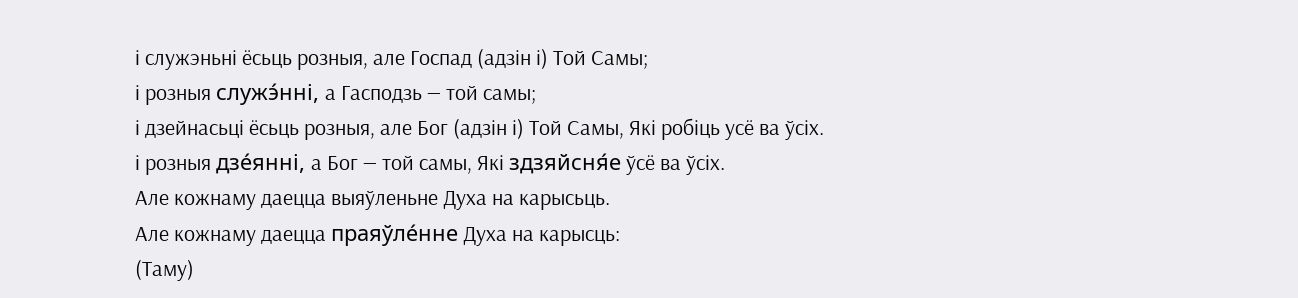і служэньні ёсьць розныя, але Госпад (адзін і) Той Самы;
і розныя служэ́нні, а Гасподзь — той самы;
і дзейнасьці ёсьць розныя, але Бог (адзін і) Той Самы, Які робіць усё ва ўсіх.
і розныя дзе́янні, а Бог — той самы, Які здзяйсня́е ўсё ва ўсіх.
Але кожнаму даецца выяўленьне Духа на карысьць.
Але кожнаму даецца праяўле́нне Духа на карысць:
(Таму)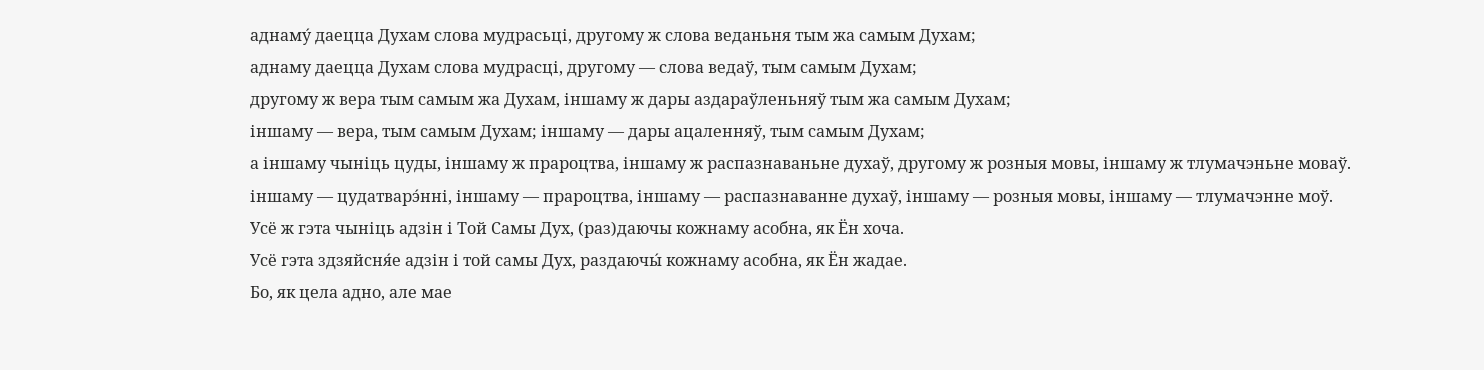аднаму́ даецца Духам слова мудрасьці, другому ж слова веданьня тым жа самым Духам;
аднаму даецца Духам слова мудрасці, другому — слова ведаў, тым самым Духам;
другому ж вера тым самым жа Духам, іншаму ж дары аздараўленьняў тым жа самым Духам;
іншаму — вера, тым самым Духам; іншаму — дары ацаленняў, тым самым Духам;
а іншаму чыніць цуды, іншаму ж прароцтва, іншаму ж распазнаваньне духаў, другому ж розныя мовы, іншаму ж тлумачэньне моваў.
іншаму — цудатварэ́нні, іншаму — прароцтва, іншаму — распазнаванне духаў, іншаму — розныя мовы, іншаму — тлумачэнне моў.
Усё ж гэта чыніць адзін і Той Самы Дух, (раз)даючы кожнаму асобна, як Ён хоча.
Усё гэта здзяйсня́е адзін і той самы Дух, раздаючы́ кожнаму асобна, як Ён жадае.
Бо, як цела адно, але мае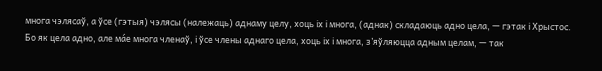многа чэлясаў, а ўсе (гэтыя) чэлясы (належаць) аднаму целу, хоць іх і многа, (аднак) складаюць адно цела, — гэтак і Хрыстос.
Бо як цела адно, але ма́е многа членаў, і ўсе члены аднаго цела, хоць іх і многа, з’яўляюцца адным целам, — так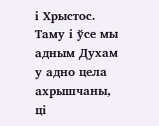і Хрыстос.
Таму і ўсе мы адным Духам у адно цела ахрышчаны, ці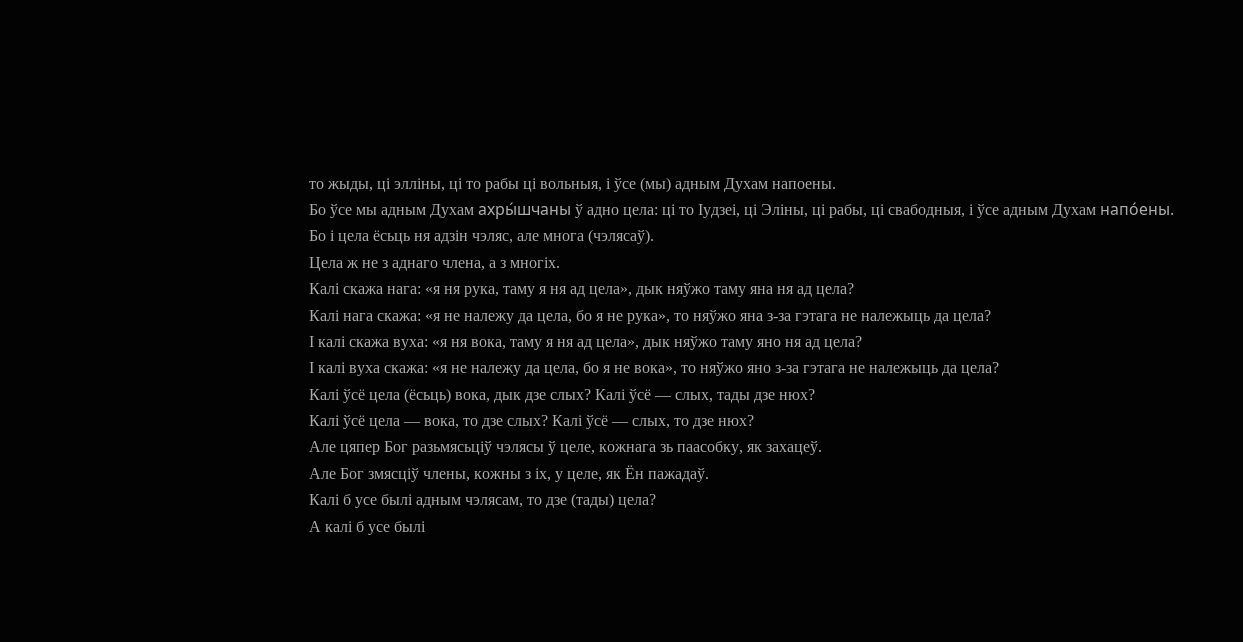то жыды, ці элліны, ці то рабы ці вольныя, і ўсе (мы) адным Духам напоены.
Бо ўсе мы адным Духам ахры́шчаны ў адно цела: ці то Іудзеі, ці Эліны, ці рабы, ці свабодныя, і ўсе адным Духам напо́ены.
Бо і цела ёсьць ня адзін чэляс, але многа (чэлясаў).
Цела ж не з аднаго члена, а з многіх.
Калі скажа нага: «я ня рука, таму я ня ад цела», дык няўжо таму яна ня ад цела?
Калі нага скажа: «я не належу да цела, бо я не рука», то няўжо яна з-за гэтага не належыць да цела?
І калі скажа вуха: «я ня вока, таму я ня ад цела», дык няўжо таму яно ня ад цела?
І калі вуха скажа: «я не належу да цела, бо я не вока», то няўжо яно з-за гэтага не належыць да цела?
Калі ўсё цела (ёсьць) вока, дык дзе слых? Калі ўсё — слых, тады дзе нюх?
Калі ўсё цела — вока, то дзе слых? Калі ўсё — слых, то дзе нюх?
Але цяпер Бог разьмясьціў чэлясы ў целе, кожнага зь паасобку, як захацеў.
Але Бог змясціў члены, кожны з іх, у целе, як Ён пажадаў.
Калі б усе былі адным чэлясам, то дзе (тады) цела?
А калі б усе былі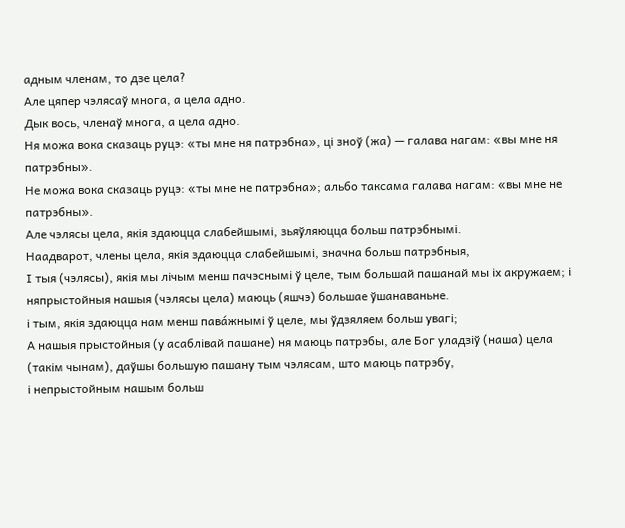адным членам, то дзе цела?
Але цяпер чэлясаў многа, а цела адно.
Дык вось, членаў многа, а цела адно.
Ня можа вока сказаць руцэ: «ты мне ня патрэбна», ці зноў (жа) — галава нагам: «вы мне ня патрэбны».
Не можа вока сказаць руцэ: «ты мне не патрэбна»; альбо таксама галава нагам: «вы мне не патрэбны».
Але чэлясы цела, якія здаюцца слабейшымі, зьяўляюцца больш патрэбнымі.
Наадварот, члены цела, якія здаюцца слабейшымі, значна больш патрэбныя,
І тыя (чэлясы), якія мы лічым менш пачэснымі ў целе, тым большай пашанай мы іх акружаем; і няпрыстойныя нашыя (чэлясы цела) маюць (яшчэ) большае ўшанаваньне.
і тым, якія здаюцца нам менш пава́жнымі ў целе, мы ўдзяляем больш увагі;
А нашыя прыстойныя (у асаблівай пашане) ня маюць патрэбы, але Бог уладзіў (наша) цела (такім чынам), даўшы большую пашану тым чэлясам, што маюць патрэбу,
і непрыстойным нашым больш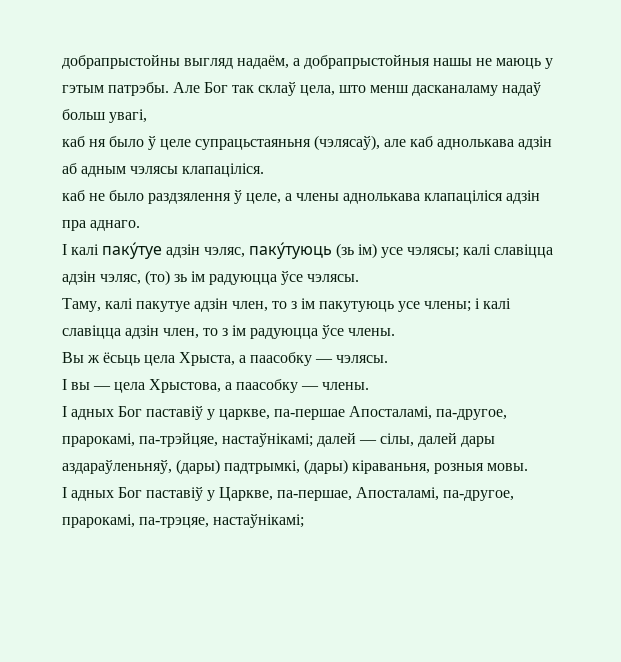добрапрыстойны выгляд надаём, а добрапрыстойныя нашы не маюць у гэтым патрэбы. Але Бог так склаў цела, што менш дасканаламу надаў больш увагі,
каб ня было ў целе супрацьстаяньня (чэлясаў), але каб аднолькава адзін аб адным чэлясы клапаціліся.
каб не было раздзялення ў целе, а члены аднолькава клапаціліся адзін пра аднаго.
І калі паку́туе адзін чэляс, паку́туюць (зь ім) усе чэлясы; калі славіцца адзін чэляс, (то) зь ім радуюцца ўсе чэлясы.
Таму, калі пакутуе адзін член, то з ім пакутуюць усе члены; і калі славіцца адзін член, то з ім радуюцца ўсе члены.
Вы ж ёсьць цела Хрыста, а паасобку — чэлясы.
І вы — цела Хрыстова, а паасобку — члены.
І адных Бог паставіў у царкве, па-першае Апосталамі, па-другое, прарокамі, па-трэйцяе, настаўнікамі; далей — сілы, далей дары аздараўленьняў, (дары) падтрымкі, (дары) кіраваньня, розныя мовы.
І адных Бог паставіў у Царкве, па-першае, Апосталамі, па-другое, прарокамі, па-трэцяе, настаўнікамі;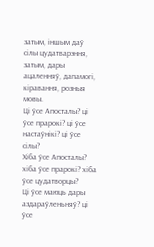затым, іншым даў сілы цудатварэння, затым, дары ацаленняў, дапамогі, кіравання, розныя мовы.
Ці ўсе Апосталы? ці ўсе прарокі? ці ўсе настаўнікі? ці ўсе сілы?
Хіба ўсе Апосталы? хіба ўсе прарокі? хіба ўсе цудатворцы?
Ці ўсе маюць дары аздараўленьняў? ці ўсе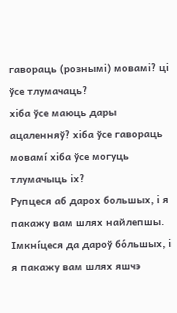гавораць (рознымі) мовамі? ці ўсе тлумачаць?
хіба ўсе маюць дары ацаленняў? хіба ўсе гавораць мовамí хіба ўсе могуць тлумачыць іх?
Рупцеся аб дарох большых, і я пакажу вам шлях найлепшы.
Імкнíцеся да дароў бо́льшых, і я пакажу вам шлях яшчэ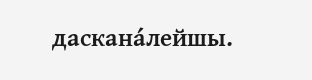даскана́лейшы.